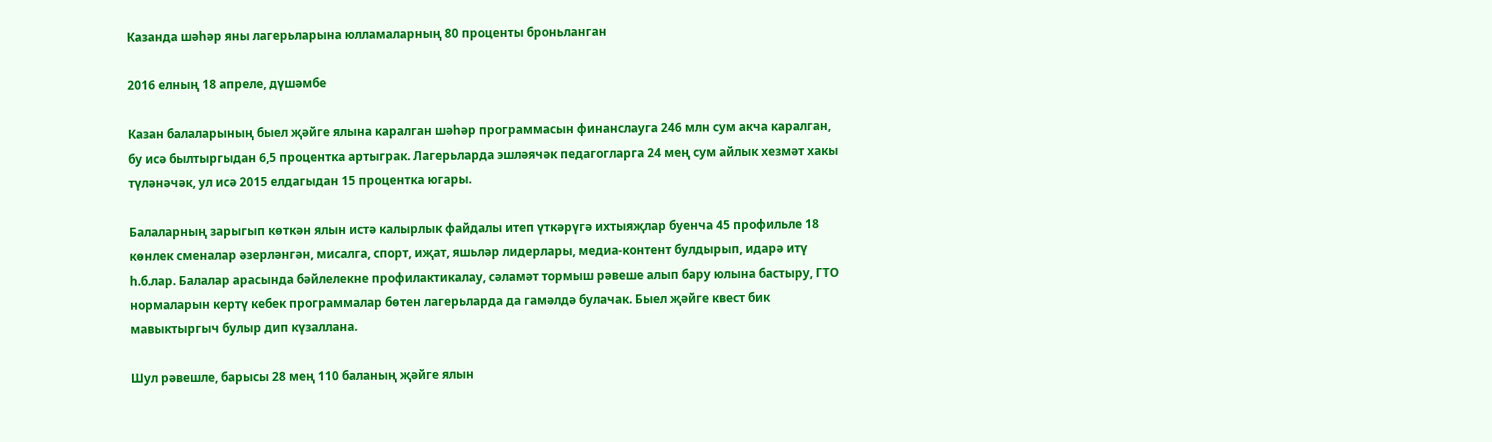Казанда шәһәр яны лагерьларына юлламаларның 80 проценты броньланган

2016 елның 18 апреле, дүшәмбе

Казан балаларының быел җәйге ялына каралган шәһәр программасын финанслауга 246 млн сум акча каралган, бу исә былтыргыдан 6,5 процентка артыграк. Лагерьларда эшләячәк педагогларга 24 мең сум айлык хезмәт хакы түләнәчәк, ул исә 2015 елдагыдан 15 процентка югары.

Балаларның зарыгып көткән ялын истә калырлык файдалы итеп үткәрүгә ихтыяҗлар буенча 45 профильле 18 көнлек сменалар әзерләнгән, мисалга, спорт, иҗат, яшьләр лидерлары, медиа-контент булдырып, идарә итү һ.б.лар. Балалар арасында бәйлелекне профилактикалау, сәламәт тормыш рәвеше алып бару юлына бастыру, ГТО нормаларын кертү кебек программалар бөтен лагерьларда да гамәлдә булачак. Быел җәйге квест бик мавыктыргыч булыр дип күзаллана.

Шул рәвешле, барысы 28 мең 110 баланың җәйге ялын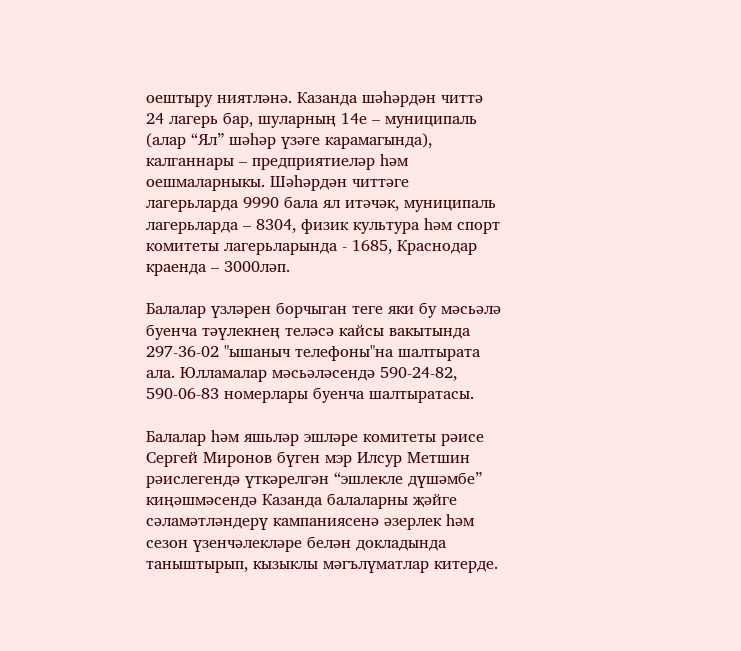оештыру ниятләнә. Казанда шәһәрдән читтә 24 лагерь бар, шуларның 14е – муниципаль (алар “Ял” шәһәр үзәге карамагында), калганнары – предприятиеләр һәм оешмаларныкы. Шәһәрдән читтәге лагерьларда 9990 бала ял итәчәк, муниципаль лагерьларда – 8304, физик культура һәм спорт комитеты лагерьларында - 1685, Краснодар краенда – 3000ләп.

Балалар үзләрен борчыган теге яки бу мәсьәлә буенча тәүлекнең теләсә кайсы вакытында 297-36-02 "ышаныч телефоны"на шалтырата ала. Юлламалар мәсьәләсендә 590-24-82, 590-06-83 номерлары буенча шалтыратасы.

Балалар һәм яшьләр эшләре комитеты рәисе Сергей Миронов бүген мэр Илсур Метшин рәислегендә үткәрелгән “эшлекле дүшәмбе” киңәшмәсендә Казанда балаларны җәйге сәламәтләндерү кампаниясенә әзерлек һәм сезон үзенчәлекләре белән докладында таныштырып, кызыклы мәгълүматлар китерде.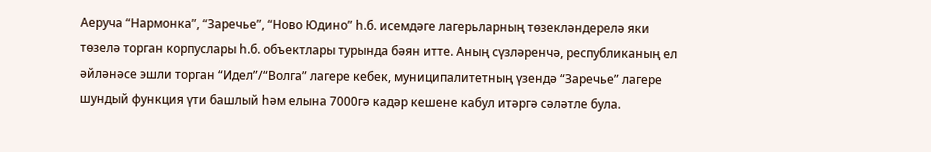Аеруча “Нармонка”, “Заречье”, “Ново Юдино” һ.б. исемдәге лагерьларның төзекләндерелә яки төзелә торган корпуслары һ.б. объектлары турында бәян итте. Аның сүзләренчә, республиканың ел әйләнәсе эшли торган “Идел”/“Волга” лагере кебек, муниципалитетның үзендә “Заречье” лагере шундый функция үти башлый һәм елына 7000гә кадәр кешене кабул итәргә сәләтле була.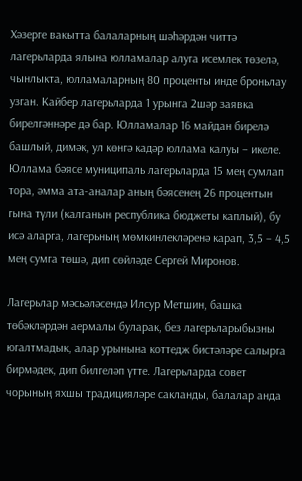Хәзерге вакытта балаларның шәһәрдән читтә лагерьларда ялына юлламалар алуга исемлек төзелә, чынлыкта, юлламаларның 80 проценты инде броньлау узган. Кайбер лагерьларда 1 урынга 2шәр заявка бирелгәннәре дә бар. Юлламалар 16 майдан бирелә башлый, димәк, ул көнгә кадәр юллама калуы – икеле. Юллама бәясе муниципаль лагерьларда 15 мең сумлап тора, әмма ата-аналар аның бәясенең 26 процентын гына түли (калганын республика бюджеты каплый), бу исә аларга, лагерьның мөмкинлекләренә карап, 3,5 – 4,5 мең сумга төшә, дип сөйләде Сергей Миронов.

Лагерьлар мәсьәләсендә Илсур Метшин, башка төбәкләрдән аермалы буларак, без лагерьларыбызны югалтмадык, алар урынына коттедж бистәләре салырга бирмәдек, дип билгеләп үтте. Лагерьларда совет чорының яхшы традицияләре сакланды, балалар анда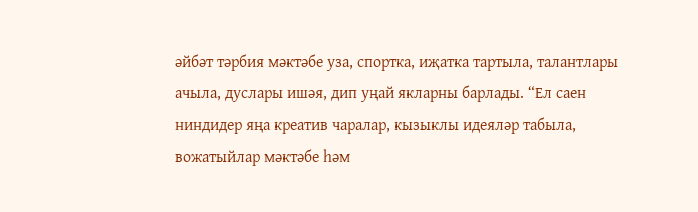әйбәт тәрбия мәктәбе уза, спортка, иҗатка тартыла, талантлары ачыла, дуслары ишәя, дип уңай якларны барлады. “Ел саен ниндидер яңа креатив чаралар, кызыклы идеяләр табыла, вожатыйлар мәктәбе һәм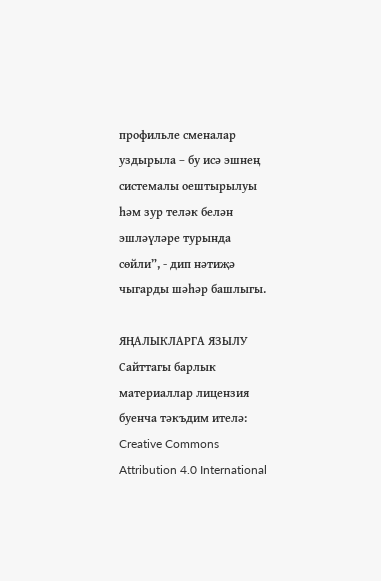профильле сменалар уздырыла – бу исә эшнең системалы оештырылуы һәм зур теләк белән эшләүләре турында сөйли”, - дип нәтиҗә чыгарды шәһәр башлыгы.

ЯҢАЛЫКЛАРГА ЯЗЫЛУ
Сайттагы барлык материаллар лицензия буенча тәкъдим ителә:
Creative Commons Attribution 4.0 International